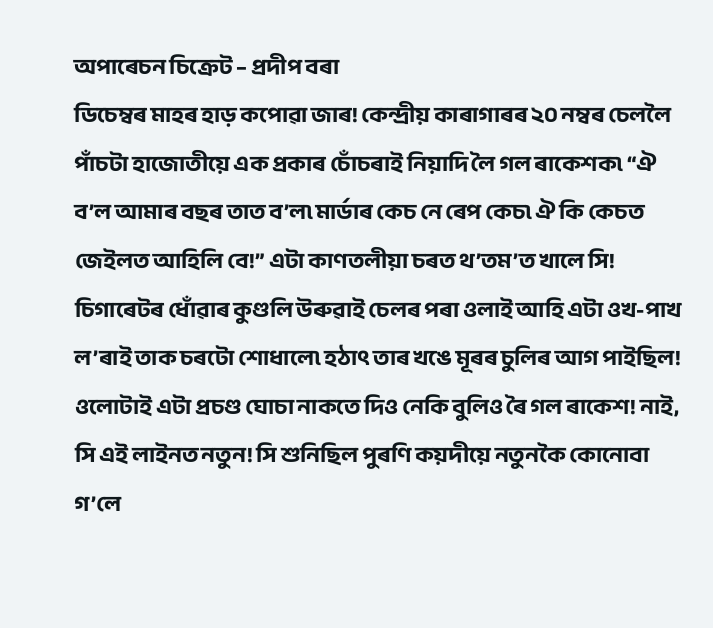অপাৰেচন চিক্ৰেট – প্ৰদীপ বৰা
ডিচেম্বৰ মাহৰ হাড় কপোৱা জাৰ! কেন্দ্ৰীয় কাৰাগাৰৰ ২০ নম্বৰ চেললৈ পাঁচটা হাজোতীয়ে এক প্ৰকাৰ চোঁচৰাই নিয়াদি লৈ গল ৰাকেশক৷ “ঐ ব’ল আমাৰ বছৰ তাত ব’ল৷ মাৰ্ডাৰ কেচ নে ৰেপ কেচ৷ ঐ কি কেচত জেইলত আহিলি বে!” এটা কাণতলীয়া চৰত থ’তম’ত খালে সি! চিগাৰেটৰ ধোঁৱাৰ কুণ্ডলি উৰুৱাই চেলৰ পৰা ওলাই আহি এটা ওখ-পাখ ল’ৰাই তাক চৰটো শোধালে৷ হঠাৎ তাৰ খঙে মূৰৰ চুলিৰ আগ পাইছিল! ওলোটাই এটা প্ৰচণ্ড ঘোচা নাকতে দিও নেকি বুলিও ৰৈ গল ৰাকেশ! নাই, সি এই লাইনত নতুন! সি শুনিছিল পুৰণি কয়দীয়ে নতুনকৈ কোনোবা গ’লে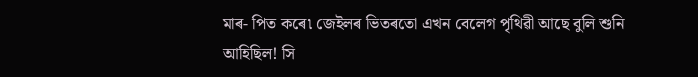মাৰ- পিত কৰে৷ জেইলৰ ভিতৰতো এখন বেলেগ পৃথিৱী আছে বুলি শুনি আহিছিল! সি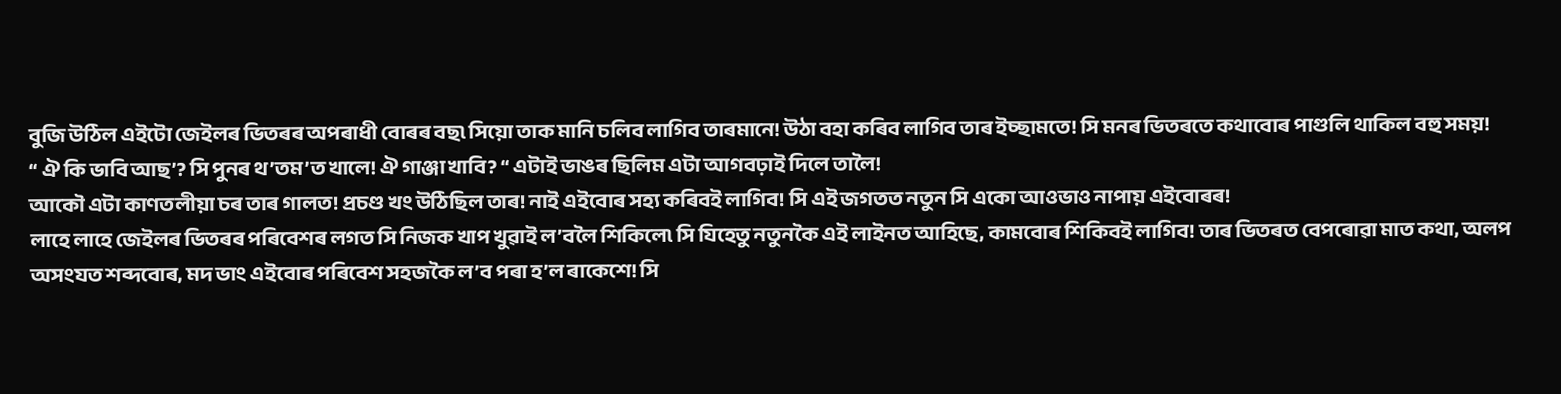বুজি উঠিল এইটো জেইলৰ ভিতৰৰ অপৰাধী বোৰৰ বছ৷ সিয়ো তাক মানি চলিব লাগিব তাৰমানে! উঠা বহা কৰিব লাগিব তাৰ ইচ্ছামতে! সি মনৰ ভিতৰতে কথাবোৰ পাগুলি থাকিল বহু সময়!
“ ঐ কি ভাবি আছ’? সি পুনৰ থ’তম’ত খালে! ঐ গাঞ্জা খাবি? “ এটাই ভাঙৰ ছিলিম এটা আগবঢ়াই দিলে তালৈ!
আকৌ এটা কাণতলীয়া চৰ তাৰ গালত! প্ৰচণ্ড খং উঠিছিল তাৰ! নাই এইবোৰ সহ্য কৰিবই লাগিব! সি এই জগতত নতুন সি একো আওভাও নাপায় এইবোৰৰ!
লাহে লাহে জেইলৰ ভিতৰৰ পৰিবেশৰ লগত সি নিজক খাপ খুৱাই ল’বলৈ শিকিলে৷ সি যিহেতু নতুনকৈ এই লাইনত আহিছে, কামবোৰ শিকিবই লাগিব! তাৰ ভিতৰত বেপৰোৱা মাত কথা, অলপ অসংযত শব্দবোৰ, মদ ভাং এইবোৰ পৰিবেশ সহজকৈ ল’ব পৰা হ’ল ৰাকেশে! সি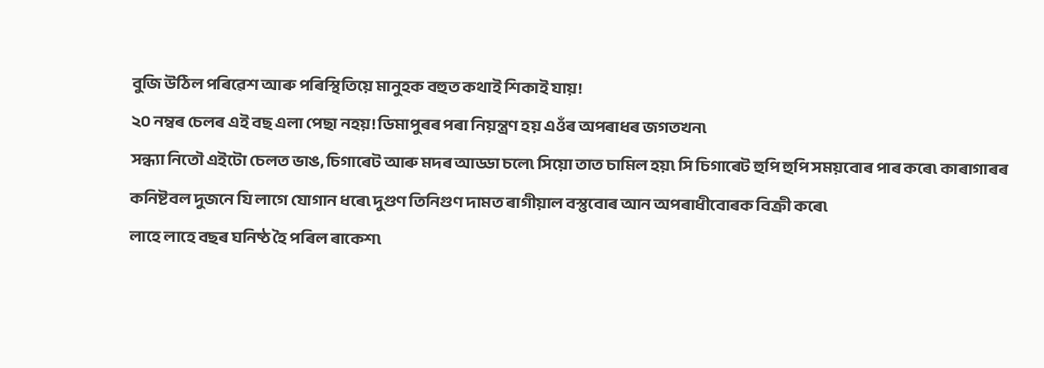বুজি উঠিল পৰিৱেশ আৰু পৰিস্থিতিয়ে মানুহক বহুত কথাই শিকাই যায়!
২০ নম্বৰ চেলৰ এই বছ এলা পেছা নহয়! ডিমাপুৰৰ পৰা নিয়ন্ত্ৰণ হয় এওঁৰ অপৰাধৰ জগতখন৷
সন্ধ্যা নিতৌ এইটো চেলত ভাঙ, চিগাৰেট আৰু মদৰ আড্ডা চলে৷ সিয়ো তাত চামিল হয়৷ সি চিগাৰেট হুপি হুপি সময়বোৰ পাৰ কৰে৷ কাৰাগাৰৰ কনিষ্টবল দুজনে যি লাগে যোগান ধৰে৷ দুগুণ তিনিগুণ দামত ৰাগীয়াল বস্তুবোৰ আন অপৰাধীবোৰক বিক্ৰী কৰে৷
লাহে লাহে বছৰ ঘনিষ্ঠ হৈ পৰিল ৰাকেশ৷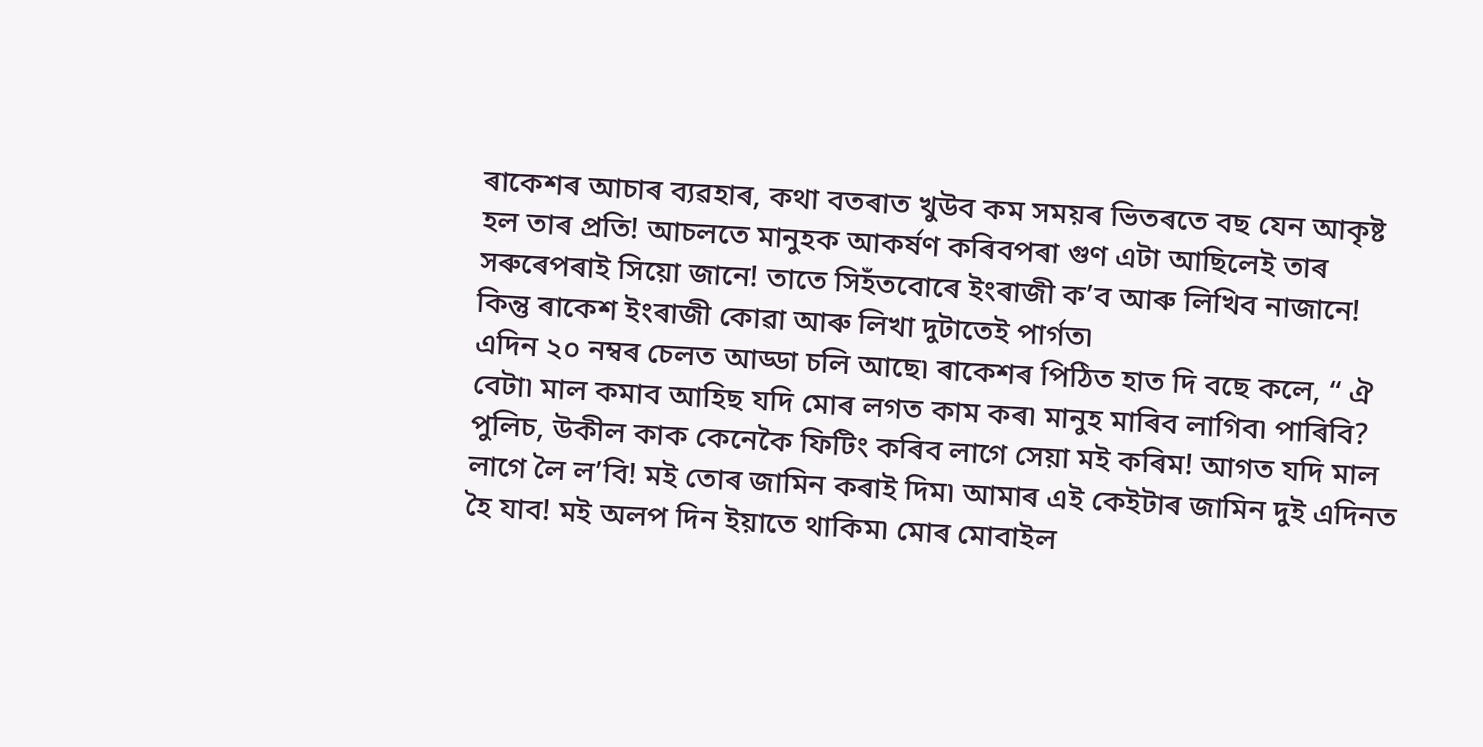ৰাকেশৰ আচাৰ ব্যৱহাৰ, কথা বতৰাত খুউব কম সময়ৰ ভিতৰতে বছ যেন আকৃষ্ট হল তাৰ প্ৰতি! আচলতে মানুহক আকৰ্ষণ কৰিবপৰা গুণ এটা আছিলেই তাৰ সৰুৰেপৰাই সিয়ো জানে! তাতে সিহঁতবোৰে ইংৰাজী ক’ব আৰু লিখিব নাজানে! কিন্তু ৰাকেশ ইংৰাজী কোৱা আৰু লিখা দুটাতেই পাৰ্গত৷
এদিন ২০ নম্বৰ চেলত আড্ডা চলি আছে৷ ৰাকেশৰ পিঠিত হাত দি বছে কলে, “ ঐ বেটা৷ মাল কমাব আহিছ যদি মোৰ লগত কাম কৰ৷ মানুহ মাৰিব লাগিব৷ পাৰিবি? পুলিচ, উকীল কাক কেনেকৈ ফিটিং কৰিব লাগে সেয়া মই কৰিম! আগত যদি মাল লাগে লৈ ল’বি! মই তোৰ জামিন কৰাই দিম৷ আমাৰ এই কেইটাৰ জামিন দুই এদিনত হৈ যাব! মই অলপ দিন ইয়াতে থাকিম৷ মোৰ মোবাইল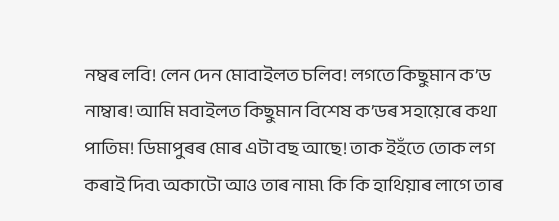নম্বৰ লবি! লেন দেন মোবাইলত চলিব! লগতে কিছুমান ক’ড নাম্বাৰ! আমি মবাইলত কিছুমান বিশেষ ক’ডৰ সহায়েৰে কথা পাতিম! ডিমাপুৰৰ মোৰ এটা বছ আছে! তাক ইহঁতে তোক লগ কৰাই দিব৷ অকাটো আও তাৰ নাম৷ কি কি হাথিয়াৰ লাগে তাৰ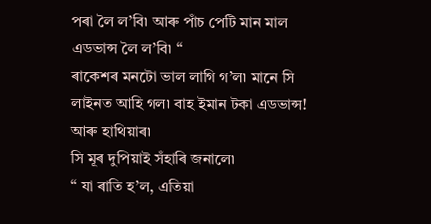পৰা লৈ ল’বি৷ আৰু পাঁচ পেটি মান মাল এডভান্স লৈ ল’বি৷ “
ৰাকেশৰ মনটো ভাল লাগি গ’ল৷ মানে সি লাইনত আহি গল৷ বাহ ইমান টকা এডভান্স! আৰু হাথিয়াৰ৷
সি মূৰ দুপিয়াই সঁহাৰি জনালে৷
“ যা ৰাতি হ’ল, এতিয়া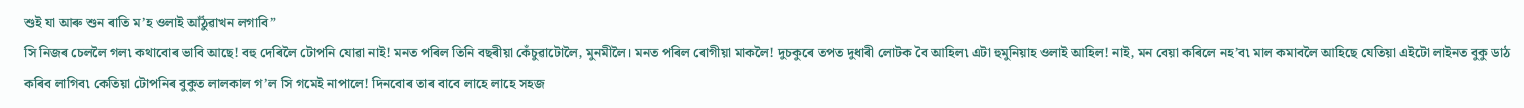শুই যা আৰু শুন ৰাতি ম’হ ওলাই আঁঠুৱাখন লগাবি”
সি নিজৰ চেললৈ গল৷ কথাবোৰ ভাবি আছে! বহু দেৰিলৈ টোপনি যোৱা নাই! মনত পৰিল তিনি বছৰীয়া কেঁচুৱাটোলৈ, মুনমীলৈ। মনত পৰিল ৰোগীয়া মাকলৈ! দুচকুৰে তপত দুধাৰী লোটক বৈ আহিল৷ এটা হুমুনিয়াহ ওলাই আহিল! নাই, মন বেয়া কৰিলে নহ’ব৷ মাল কমাবলৈ আহিছে যেতিয়া এইটো লাইনত বুকু ডাঠ কৰিব লাগিব৷ কেতিয়া টোপনিৰ বুকুত লালকাল গ’ল সি গমেই নাপালে! দিনবোৰ তাৰ বাবে লাহে লাহে সহজ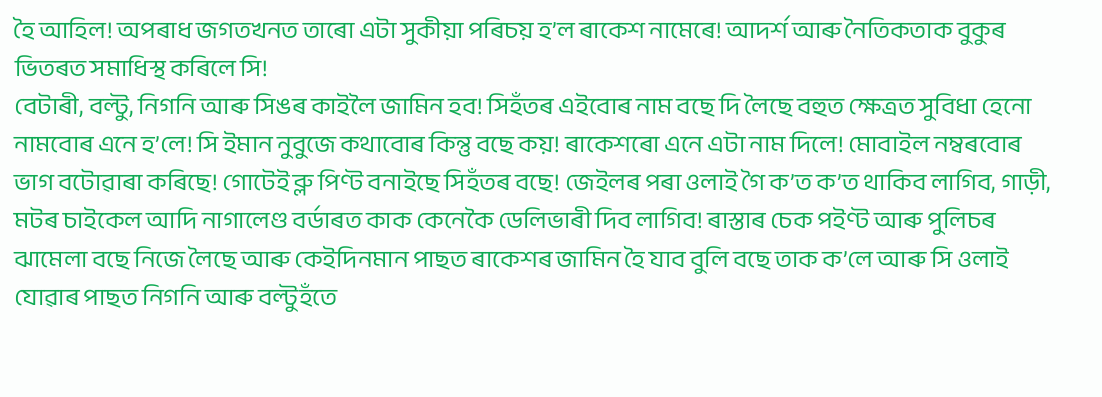হৈ আহিল! অপৰাধ জগতখনত তাৰো এটা সুকীয়া পৰিচয় হ’ল ৰাকেশ নামেৰে! আদৰ্শ আৰু নৈতিকতাক বুকুৰ ভিতৰত সমাধিস্থ কৰিলে সি!
বেটাৰী, বল্টু, নিগনি আৰু সিঙৰ কাইলৈ জামিন হব! সিহঁতৰ এইবোৰ নাম বছে দি লৈছে বহুত ক্ষেত্ৰত সুবিধা হেনো নামবোৰ এনে হ’লে! সি ইমান নুবুজে কথাবোৰ কিন্তু বছে কয়! ৰাকেশৰো এনে এটা নাম দিলে! মোবাইল নম্বৰবোৰ ভাগ বটোৱাৰা কৰিছে! গোটেই ব্লু পিণ্ট বনাইছে সিহঁতৰ বছে! জেইলৰ পৰা ওলাই গৈ ক’ত ক’ত থাকিব লাগিব, গাড়ী, মটৰ চাইকেল আদি নাগালেণ্ড বৰ্ডাৰত কাক কেনেকৈ ডেলিভাৰী দিব লাগিব! ৰাস্তাৰ চেক পইণ্ট আৰু পুলিচৰ ঝামেলা বছে নিজে লৈছে আৰু কেইদিনমান পাছত ৰাকেশৰ জামিন হৈ যাব বুলি বছে তাক ক’লে আৰু সি ওলাই যোৱাৰ পাছত নিগনি আৰু বল্টুহঁতে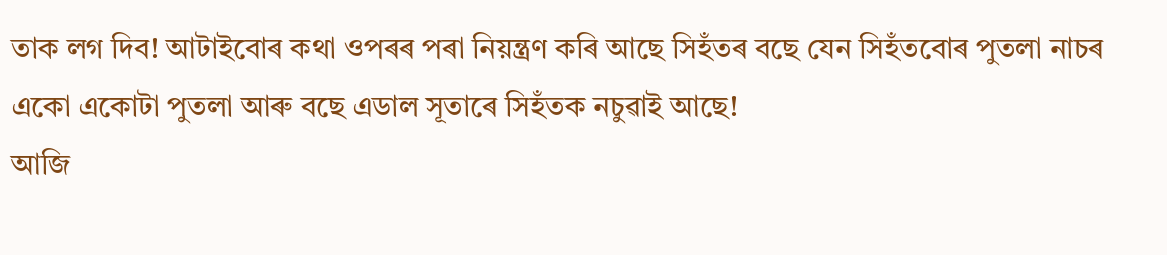তাক লগ দিব! আটাইবোৰ কথা ওপৰৰ পৰা নিয়ন্ত্ৰণ কৰি আছে সিহঁতৰ বছে যেন সিহঁতবোৰ পুতলা নাচৰ একো একোটা পুতলা আৰু বছে এডাল সূতাৰে সিহঁতক নচুৱাই আছে!
আজি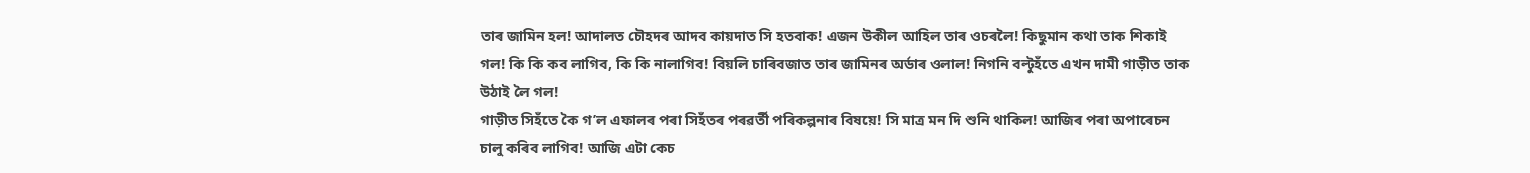তাৰ জামিন হল! আদালত চৌহদৰ আদব কায়দাত সি হতবাক! এজন উকীল আহিল তাৰ ওচৰলৈ! কিছুমান কথা তাক শিকাই গল! কি কি কব লাগিব, কি কি নালাগিব! বিয়লি চাৰিবজাত তাৰ জামিনৰ অৰ্ডাৰ ওলাল! নিগনি বল্টুহঁতে এখন দামী গাড়ীত তাক উঠাই লৈ গল!
গাড়ীত সিহঁতে কৈ গ’ল এফালৰ পৰা সিহঁতৰ পৰৱৰ্তী পৰিকল্পনাৰ বিষয়ে! সি মাত্ৰ মন দি শুনি থাকিল! আজিৰ পৰা অপাৰেচন চালু কৰিব লাগিব! আজি এটা কেচ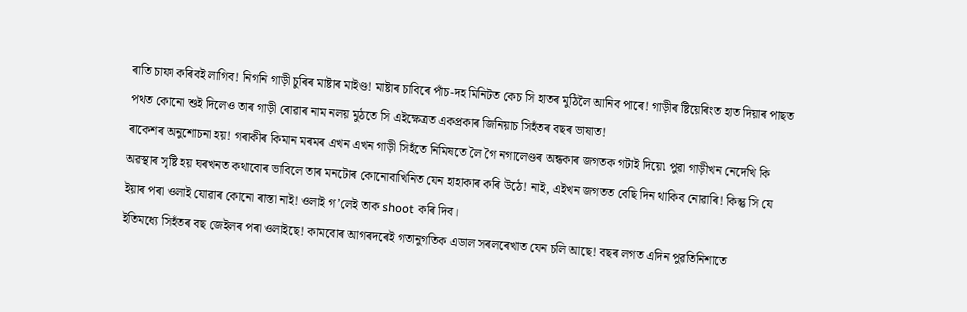ৰাতি চাফা কৰিবই লাগিব! নিগনি গাড়ী চুৰিৰ মাষ্টাৰ মাইণ্ড! মাষ্টাৰ চাবিৰে পাঁচ-দহ মিনিটত কেচ সি হাতৰ মুঠিলৈ আনিব পাৰে! গাড়ীৰ ষ্টিয়েৰিংত হাত দিয়াৰ পাছত পথত কোনো শুই দিলেও তাৰ গাড়ী ৰোৱাৰ নাম নলয় মুঠতে সি এইক্ষেত্ৰত একপ্ৰকাৰ জিনিয়াচ সিহঁতৰ বছৰ ভাষাত!
ৰাকেশৰ অনুশোচনা হয়! গৰাকীৰ কিমান মৰমৰ এখন এখন গাড়ী সিহঁতে নিমিষতে লৈ গৈ নগালেণ্ডৰ অন্ধকাৰ জগতক গটাই দিয়ে৷ পুৱা গাড়ীখন নেদেখি কি অৱস্থাৰ সৃষ্টি হয় ঘৰখনত কথাবোৰ ভাবিলে তাৰ মনটোৰ কোনোবাখিনিত যেন হাহাকাৰ কৰি উঠে! নাই, এইখন জগতত বেছি দিন থাকিব নোৱাৰি! কিন্তু সি যে ইয়াৰ পৰা ওলাই যোৱাৰ কোনো ৰাস্তা নাই! ওলাই গ’লেই তাক shoot কৰি দিব।
ইতিমধ্যে সিহঁতৰ বছ জেইলৰ পৰা ওলাইছে! কামবোৰ আগৰদৰেই গতানুগতিক এডাল সৰলৰেখাত যেন চলি আছে! বছৰ লগত এদিন পুৱতিনিশাতে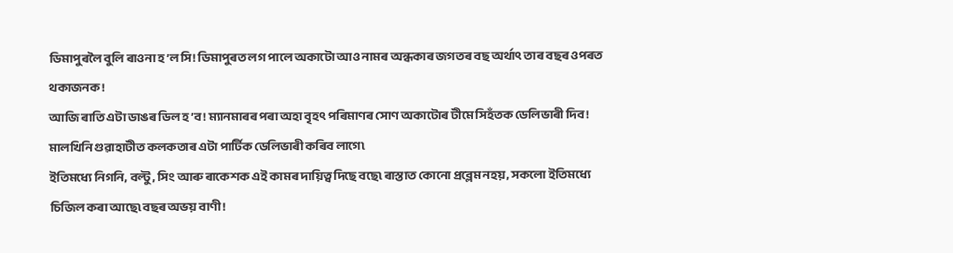ডিমাপুৰলৈ বুলি ৰাওনা হ’ল সি! ডিমাপুৰত লগ পালে অকাটো আও নামৰ অন্ধকাৰ জগতৰ বছ অৰ্থাৎ তাৰ বছৰ ওপৰত থকাজনক!
আজি ৰাতি এটা ডাঙৰ ডিল হ’ব! ম্যানমাৰৰ পৰা অহা বৃহৎ পৰিমাণৰ সোণ অকাটোৰ টীমে সিহঁতক ডেলিভাৰী দিব! মালখিনি গুৱাহাটীত কলকতাৰ এটা পাৰ্টিক ডেলিভাৰী কৰিব লাগে৷
ইতিমধ্যে নিগনি, বল্টু, সিং আৰু ৰাকেশক এই কামৰ দায়িত্ব দিছে বছে৷ ৰাস্তাত কোনো প্ৰব্লেম নহয়, সকলো ইতিমধ্যে চিজিল কৰা আছে৷ বছৰ অভয় বাণী!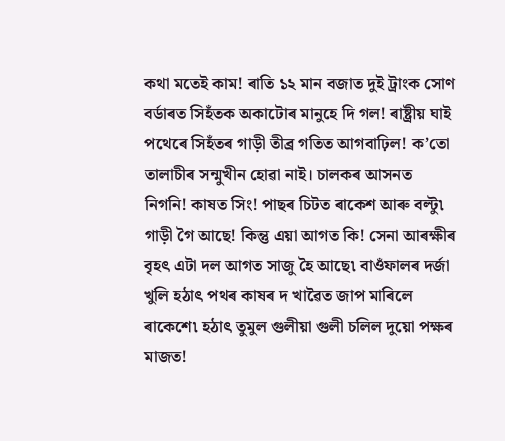কথা মতেই কাম! ৰাতি ১২ মান বজাত দুই ট্ৰাংক সোণ বৰ্ডাৰত সিহঁতক অকাটোৰ মানুহে দি গল! ৰাষ্ট্ৰীয় ঘাই পথেৰে সিহঁতৰ গাড়ী তীব্ৰ গতিত আগবাঢ়িল! ক’তো তালাচীৰ সন্মুখীন হোৱা নাই। চালকৰ আসনত নিগনি! কাষত সিং! পাছৰ চিটত ৰাকেশ আৰু বল্টু৷
গাড়ী গৈ আছে! কিন্তু এয়া আগত কি! সেনা আৰক্ষীৰ বৃহৎ এটা দল আগত সাজু হৈ আছে৷ বাওঁফালৰ দৰ্জা খুলি হঠাৎ পথৰ কাষৰ দ খাৱৈত জাপ মাৰিলে ৰাকেশে৷ হঠাৎ তুমুল গুলীয়া গুলী চলিল দুয়ো পক্ষৰ মাজত!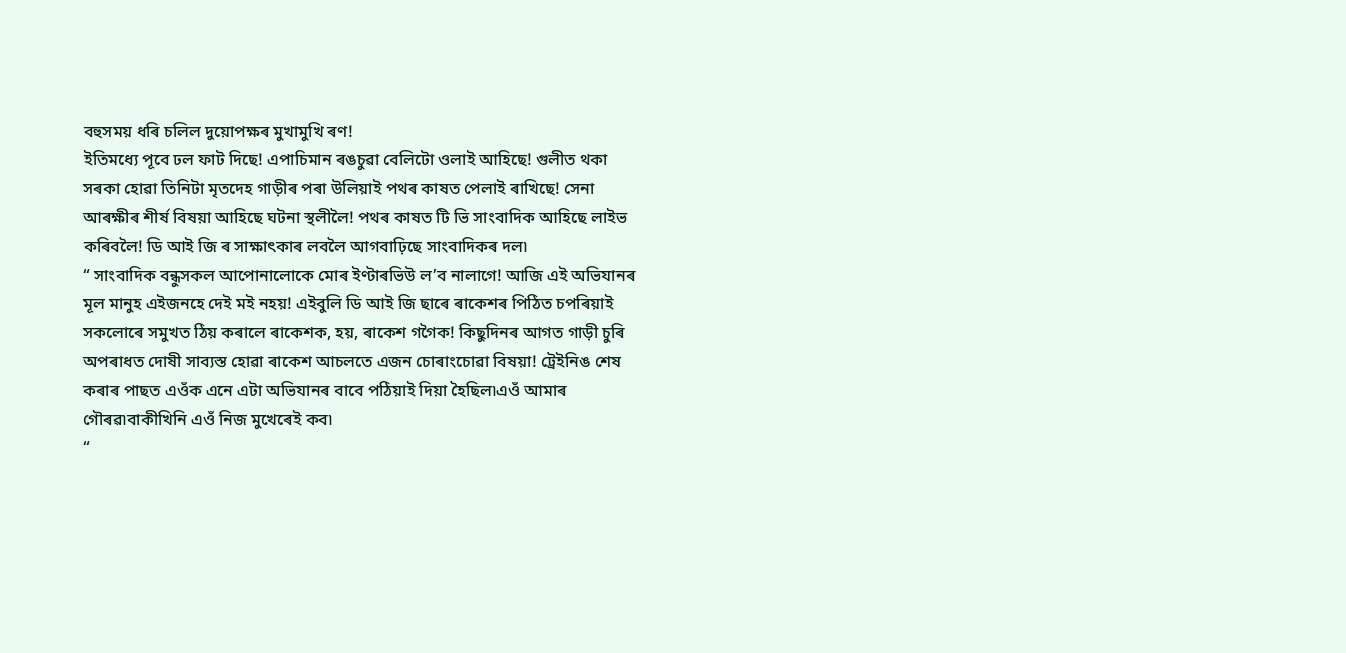বহুসময় ধৰি চলিল দুয়োপক্ষৰ মুখামুখি ৰণ!
ইতিমধ্যে পূবে ঢল ফাট দিছে! এপাচিমান ৰঙচুৱা বেলিটো ওলাই আহিছে! গুলীত থকা সৰকা হোৱা তিনিটা মৃতদেহ গাড়ীৰ পৰা উলিয়াই পথৰ কাষত পেলাই ৰাখিছে! সেনা আৰক্ষীৰ শীৰ্ষ বিষয়া আহিছে ঘটনা স্থলীলৈ! পথৰ কাষত টি ভি সাংবাদিক আহিছে লাইভ কৰিবলৈ! ডি আই জি ৰ সাক্ষাৎকাৰ লবলৈ আগবাঢ়িছে সাংবাদিকৰ দল৷
“ সাংবাদিক বন্ধুসকল আপোনালোকে মোৰ ইণ্টাৰভিউ ল’ব নালাগে! আজি এই অভিযানৰ মূল মানুহ এইজনহে দেই মই নহয়! এইবুলি ডি আই জি ছাৰে ৰাকেশৰ পিঠিত চপৰিয়াই সকলোৰে সমুখত ঠিয় কৰালে ৰাকেশক, হয়, ৰাকেশ গগৈক! কিছুদিনৰ আগত গাড়ী চুৰি অপৰাধত দোষী সাব্যস্ত হোৱা ৰাকেশ আচলতে এজন চোৰাংচোৱা বিষয়া! ট্ৰেইনিঙ শেষ কৰাৰ পাছত এওঁক এনে এটা অভিযানৰ বাবে পঠিয়াই দিয়া হৈছিল৷এওঁ আমাৰ গৌৰৱ৷বাকীখিনি এওঁ নিজ মুখেৰেই কব৷
“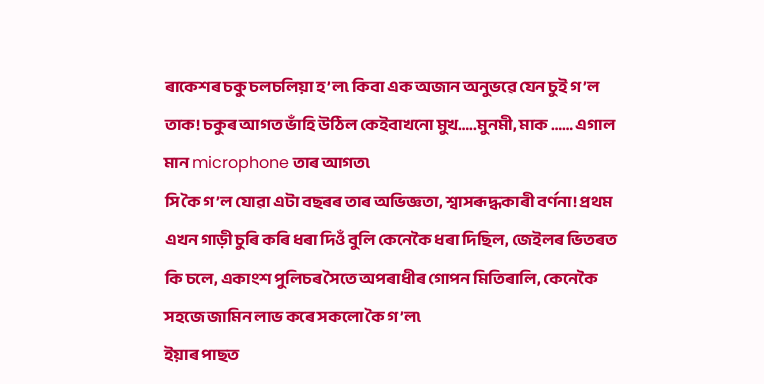ৰাকেশৰ চকু চলচলিয়া হ’ল৷ কিবা এক অজান অনুভৱে যেন চুই গ’ল তাক! চকুৰ আগত ভাঁহি উঠিল কেইবাখনো মুখ…..মুনমী, মাক …… এগাল মান microphone তাৰ আগত৷
সি কৈ গ’ল যোৱা এটা বছৰৰ তাৰ অভিজ্ঞতা, শ্বাসৰূদ্ধকাৰী বৰ্ণনা! প্ৰথম এখন গাড়ী চুৰি কৰি ধৰা দিওঁ বুলি কেনেকৈ ধৰা দিছিল, জেইলৰ ভিতৰত কি চলে, একাংশ পুলিচৰ সৈতে অপৰাধীৰ গোপন মিতিৰালি, কেনেকৈ সহজে জামিন লাভ কৰে সকলো কৈ গ’ল৷
ইয়াৰ পাছত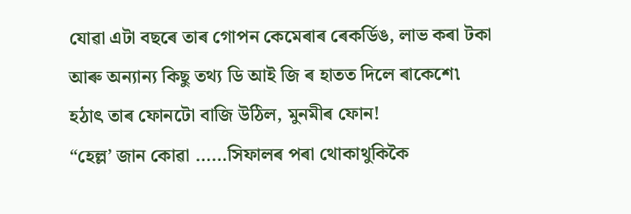যোৱা এটা বছৰে তাৰ গোপন কেমেৰাৰ ৰেকৰ্ডিঙ, লাভ কৰা টকা আৰু অন্যান্য কিছু তথ্য ডি আই জি ৰ হাতত দিলে ৰাকেশে৷
হঠাৎ তাৰ ফোনটো বাজি উঠিল, মুনমীৰ ফোন!
“হেল্ল’ জান কোৱা ……সিফালৰ পৰা থোকাথুকিকৈ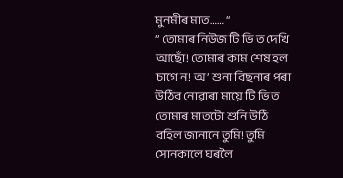মুনমীৰ মাত…… “
” তোমাৰ নিউজ টি ভি ত দেখি আছোঁ! তোমাৰ কাম শেষ হল চাগে ন! অ’ শুনা বিছনাৰ পৰা উঠিব নোৱাৰা মায়ে টি ভি ত তোমাৰ মাতটো শুনি উঠি বহিল জানানে তুমি! তুমি সোনকালে ঘৰলৈ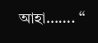আহা……. “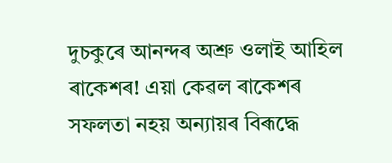দুচকুৰে আনন্দৰ অশ্ৰু ওলাই আহিল ৰাকেশৰ! এয়া কেৱল ৰাকেশৰ সফলতা নহয় অন্যায়ৰ বিৰূদ্ধে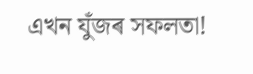এখন যুঁজৰ সফলতা!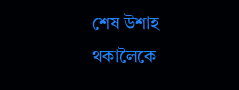শেষ উশাহ থকালৈকে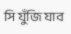সি যুঁজি যাব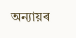অন্যায়ৰ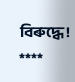বিৰুদ্ধে!
****